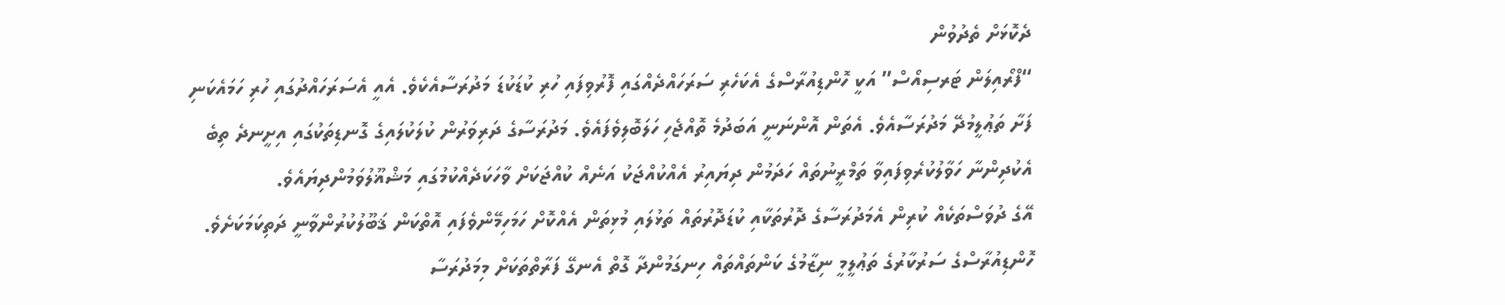ދެކޮޅަށް ތެދުވުން
“ފްރޯއިލަން ޓަރސިއޯސް” އަކީ ހޮންޑިއުރާސްގެ އެކަހެރި ސަރަހައްދެއްގައި ފޮރުވިފައި ހުރި ކުޑަކުޑަ މަދުރަސާއެކެވެ. އެއީ އެސަރަހައްދުގައި ހުރި ހަމައެކަނި ފަށާ ތަޢުލީމުދޭ މަދުރަސާއެވެ. އެތަން އޮންނަނީ އަބަދުމެ ތޮއްޖެހި ހަލަބޮލިވެފައެވެ. މަދުރަސާގެ ދަރިވަރުން ކުލަކުލައިގެ ގޮނޑިތަކުގައި އިށީނދެ ތިބެ އެކުދިންނާ ހަވާލުކުރެވިފައިވާ ތަމްރީނުތައް ހަދަމުން ދިޔައިރު އެއްކުއްޖަކު އަނެއް ކުއްޖަކަށް ވާހަކަދެއްކުމުގައި މަޝްޣޫލުވަމުންދިޔައެވެ.
އޭގެ ދުވަސްތަކެއް ކުރިން އެމަދުރަސާގެ ދޮރުތަކާއި ކުޑަދޮރުތައް ތަޅުލައި މުޅިތަން އެއްކޮށް ހަމަހިމޭންވެފައި އޮތްކަން ޤަބޫލުކުރުންވާނީ ދަތިކަމަކަށެވެ. ހޮންޑިއުރާސްގެ ސަރުކާރުގެ ތަޢުލީމީ ނިޒާމުގެ ކަންތައްތައް ހިނގަމުންދާ ގޮތް އެނގޭ ފަރާތްތަކަށް މިމަދުރަސާ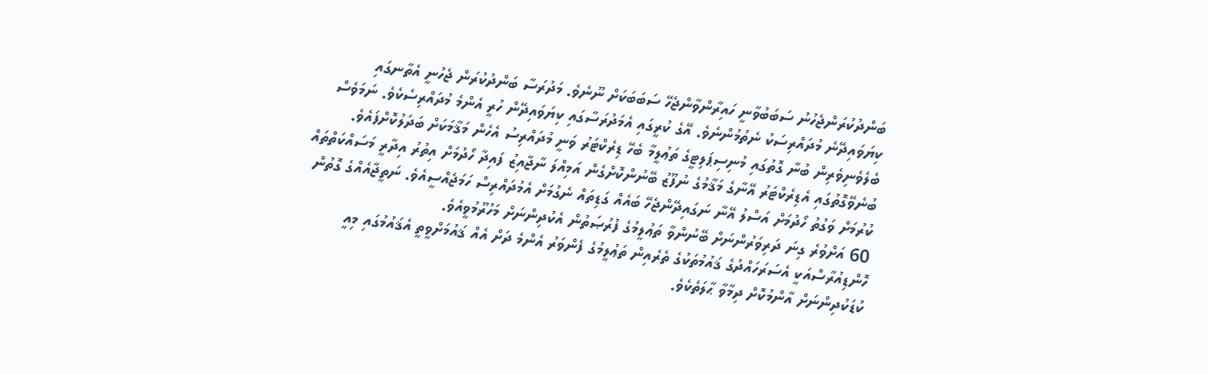ބަންދުކުރަންޖެހުނު ސަބަބުވާނީ ހައިރާންވާންޖެހޭ ސަބަބަކަށް ނޫނެވެ. މަދުރަސާ ބަންދުކުރަން ޖެހުނީ އެތާނގައި ކިޔަވައިދޭނެ މުދައްރިސަކު ނެތުމުންނެވެ. އޭގެ ކުރީގައި އެމަދުރަސާގައި ކިޔަވައިދޭން ހުރީ އެންމެ މުދައްރިސެކެވެ. ނަމަވެސް ބެލެވެނިވެރިން ބުނާ ގޮތުގައި މުނިސިޕަލިޓީގެ ތަޢުލީމާ ބެހޭ ޑިރެކްޓަރު ވަނީ މުދައްރިސު އެހެން މަޤާމަކަށް ބަދަލުކޮށްފައެވެ. ބުނެވޭގޮތުގައި އެޑިރެކްޓަރު އޭނާގެ މަޤާމުގެ ނުފޫޒު ބޭނުންކޮށްގެން އަމިއްލަ ނާޖާއިޒު ފައިދާ ހޯދުމަށް އިތުރު އިދާރީ މަސައްކަތްތައް ކުރުމަށް ވަގުތު ހޯދުމަށް އަސްލު އޭނާ ނަގައިދޭންޖެހޭ ބައެއް ގަޑިތައް ނެގުމަށް އެމުދައްރިސް ހަމަޖެއްސީއެވެ. ނަތީޖާއެއްގެ ގޮތުން 60 އަށްވުރެ ގިނަ ދަރިވަރުންނަށް ބޭނުންވާ ތަޢުލީމުގެ ފުރުޞަތުން އެކުދިންނަށް މަހުރޫމުވީއެވެ.
ހޮންޑިއުރާސްއަކީ އެސަރަހައްދުގެ ޤައުމުތަކުގެ ތެރެއިން ތަޢުލީމުގެ ފެންވަރު އެންމެ ދަށް އެއް ޤައުމަށްވީތީ އެޤައުމުގައި މިއީ ކުޑަކުދިންނަށް އާންމުކޮށް ދިމާވާ ޙާލަތެކެވެ.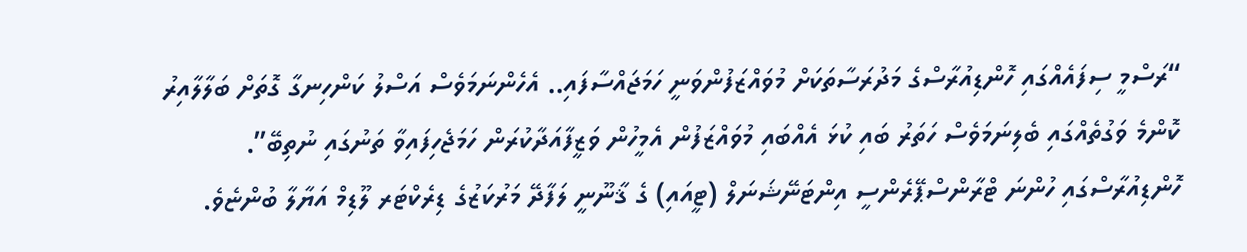“ރަސްމީ ސިފައެއްގައި ހޮންޑިއުރާސްގެ މަދުރަސާތަކަށް މުވައްޒަފުންވަނީ ހަމަޖައްސާފައި.. އެހެންނަމަވެސް އަސްލު ކަންހިނގާ ގޮތަށް ބަލާލާއިރު ކޮންމެ ވަގުތެއްގައި ބެލިނަމަވެސް ހަތަރު ބައި ކުޅަ އެއްބައި މުވައްޒަފުން އެމީހުން ވަޒީފާއަދާކުރަން ހަމަޖެހިފައިވާ ތަނުގައި ނުތިބޭ”. ހޮންޑިއުރާސްގައި ހުންނަ ޓްރާންސްޕޭރެންސީ އިންޓަނޭޝަނަލް (ޓީއައި) ގެ ޤާނޫނީ ލަފާދޭ މަރުކަޒުގެ ޑިރެކްޓަރ ލޫޑިމް އަޔާލާ ބުންޏެވެ.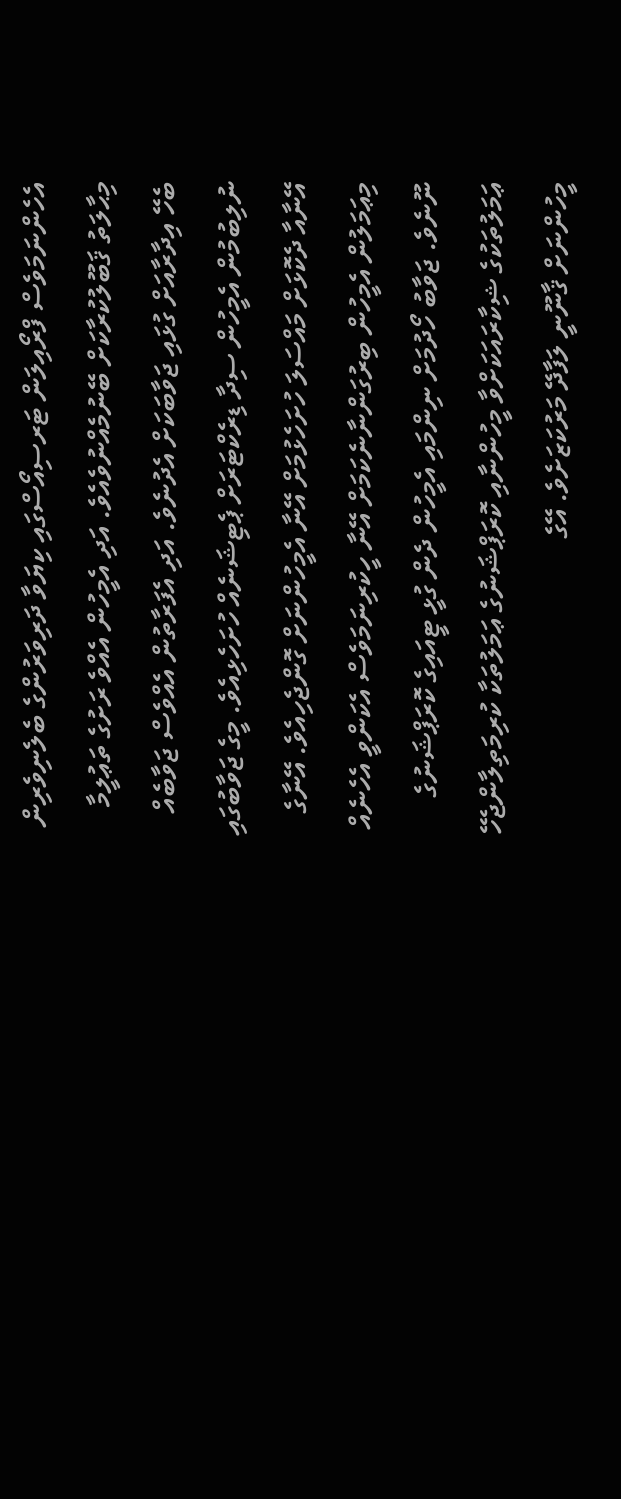އެހެންނަމަވެސް ފްރޯއިލަން ޓަރސިއޯސްގައި ކިޔަވާ ދަރިވަރުންގެ ބެލެނިވެރިން މިޙާލަތު ޤަބޫލުކުރާކަށް ބޭނުމެއްނުވެއެވެ. އަދި އެމީހުން އެއްވެ ރަށުގެ ތަޢުލީމާ ބެހޭ އިދާރާއަށް ގުޅައި ޖަވާބަކަށް އެދުނެވެ. އަދި އެފަރާތުން އެއްވެސް ޖަވާބެއް ނުލިބުމުން އެމީހުން ސިދާ ޑިރެކްޓަރަށް ޕެޓިޝަނެއް ހުށަހެޅިއެވެ. މީގެ ޖަވާބުގައި އޭނާއާ ދެކޮޅަށް މައްސަލަ ހުށަހެޅުމަށް އޭނާ އެމީހުންނަށް ގޮންޖެހިއެވެ. އޭނާގެ މިޢަމަލުން އެމީހުން ބިރުގަންނާނެކަމަށް އޭނާ ހީކުރިނަމަވެސް އެކަންވީ އެހެނެއް ނޫނެވެ. ޖަވާބު ހޯދުމަށް ނިންމައި އެމީހުން ދެން ގުޅީ ޓީއައިގެ ކޮރަޕްޝަނުގެ ޢަމަލުތަކުގެ ޝިކާރައަކަށްވާ މީހުންނާއި ކޮރަޕްޝަނުގެ ޢަމަލުތަކާ ކުރިމަތިލާންޖެހޭ މީހުންނަށް ޤާނޫނީ ލަފާދޭ މަރުކަޒަށެވެ. އޭގެ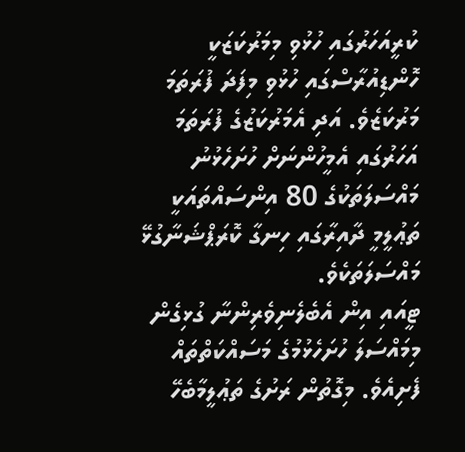ކުރީއަހަރުގައި ހުޅުވި މިމަރުކަޒަކީ ހޮންޑިއުރާސްގައި ހުޅުވި މިފަދަ ފުރަތަމަ މަރުކަޒެވެ. އަދި އެމަރުކަޒުގެ ފުރަތަމަ އަހަރުގައި އެމީހުންނަށް ހުށަހެޅުނު މައްސަލަތަކުގެ 80 އިންސައްތައަކީ ތަޢުލީމީ ދާއިރާގައި ހިނގާ ކޮރަޕްޝަނާގުޅޭ މައްސަލަތަކެވެ.
ޓީއައި އިން އެބެލެނިވެރިންނާ ގުޅިގެން މިމައްސަލަ ހުށަހެޅުމުގެ މަސައްކަތްތައް ފެށިއެވެ. މިގޮތުން ރަށުގެ ތަޢުލީމާބެހޭ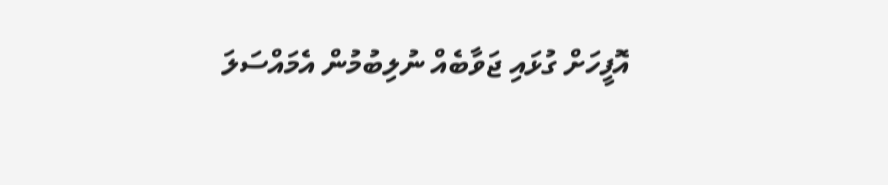އޮފީހަށް ގުޅައި ޖަވާބެއް ނުލިބުމުން އެމައްސަލަ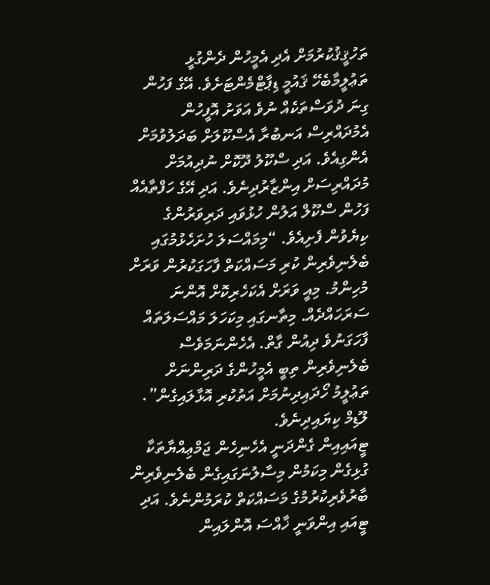ތަހުޤީޤުކުރުމަށް އެދި އެމީހުން ދެންގުޅީ ތަޢުލީމާބެހޭ ޤައުމީ ޑިޕާޓްމެންޓަށެވެ. އޭގެ ފަހުން ގިނަ ދުވަސްތަކެއް ނުވެ އަވަށު އޮފީހުން އެމުދައްރިސް އަނބުރާ އެސްކޫލަށް ބަދަލުވުމަށް އެންގިއެވެ. އަދި ސްކޫލު ދޫކޮށް ނުދިއުމަށް މުދައްރިސަށް އިންޒާރުދިނެވެ. އަދި އޭގެ ހަފްތާއެއް ފަހުން ސްކޫލް އަލުން ހުޅުވައި ދަރިވަރުންގެ ކިޔެވުން ފެށިއެވެ. “މިމައްސަލަ ހުށަހެޅުމުގައި ބެލެނިވެރިން ކުރި މަސައްކަތް ފާހަގަކުރުން ވަރަށް މުހިންމު. މިއީ ވަރަށް އެކަހެރިކޮށް އޮންނަ ސަރަހައްދެއް. މިތާނގައި މިކަހަލަ މައްސަލަތައް ފާހަގަނުވެ ދިއުން ގާތް. އެހެންނަމަވެސް ބެލެނިވެރިން ތިބީ އެމީހުންގެ ދަރިންނަށް ތަޢުލީމު ހޯދައިދިނުމަށް އަތުކުރި އޮޅާލައިގެން”. ލޫޑިމް ކިޔައިދިނެވެ.
ޓީއައިއިން ގެންދަނީ އެހެނިހެން ޖަމްޢިއްޔާތަކާ ގުޅިގެން މިކަމުން މިސާލުނަގައިގެން ބެލެނިވެރިން ބާރުވެރިކުރުމުގެ މަސައްކަތް ކުރަމުންނެވެ. އަދި ޓީއައި އިންވަނީ ޚާއްސަ އޮންލައިން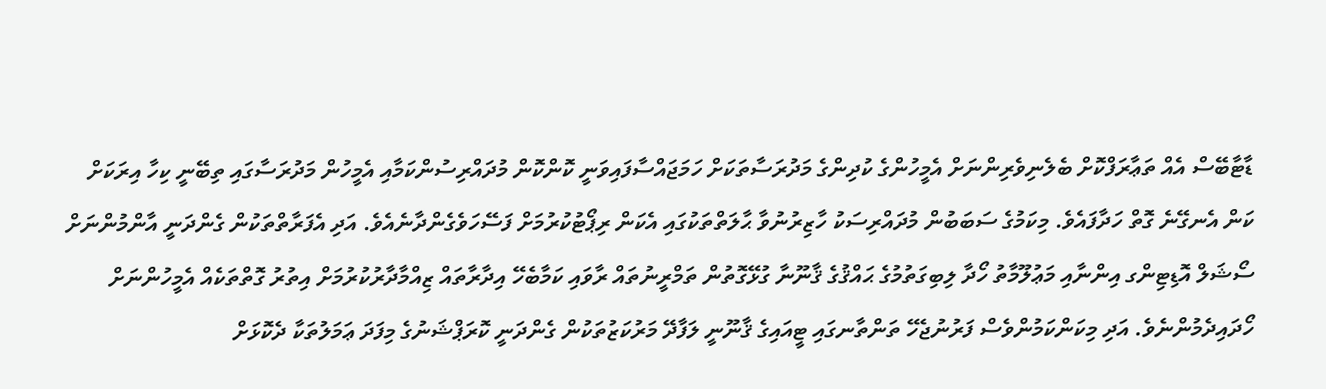ޑާޓާބޭސް އެއް ތަޢާރަފްކޮށް ބެލެނިވެރިންނަށް އެމީހުންގެ ކުދިންގެ މަދުރަސާތަކަށް ހަމަޖައްސާފައިވަނީ ކޮންކޮން މުދައްރިސުންކަމާއި އެމީހުން މަދުރަސާގައި ތިބޭނީ ކިހާ އިރަކަށް ކަން އެނގޭނެ ގޮތް ހަދާފައެވެ. މިކަމުގެ ސަބަބުން މުދައްރިސަކު ހާޒިރުނުވާ ޙާލަތްތަކުގައި އެކަން ރިޕޯޓުކުރުމަށް ފަސޭހަވެގެންދާނެއެވެ. އަދި އެފަރާތްތަކުން ގެންދަނީ އާންމުންނަށް ސޯޝަލް އޮޑިޓިންގ އިންނާއި މަޢުލޫމާތު ހޯދާ ލިބިގަތުމުގެ ޙައްޤުގެ ޤާނޫނާ ގުޅޭގޮތުން ތަމްރީނުތައް ރާވައި ކަމާބެހޭ އިދާރާތައް ޒިއްމާދާރުކުރުމަށް އިތުރު ގޮތްތަކެއް އެމީހުންނަށް ހޯދައިދެމުންނެވެ. އަދި މިކަންކަމުންވެސް ފަރުނުޖެހޭ ތަންތާނގައި ޓީއައިގެ ޤާނޫނީ ލަފާދޭ މަރުކަޒުތަކުން ގެންދަނީ ކޮރަޕްޝަނުގެ މިފަދަ ޢަމަލުތަކާ ދެކޮޅަށް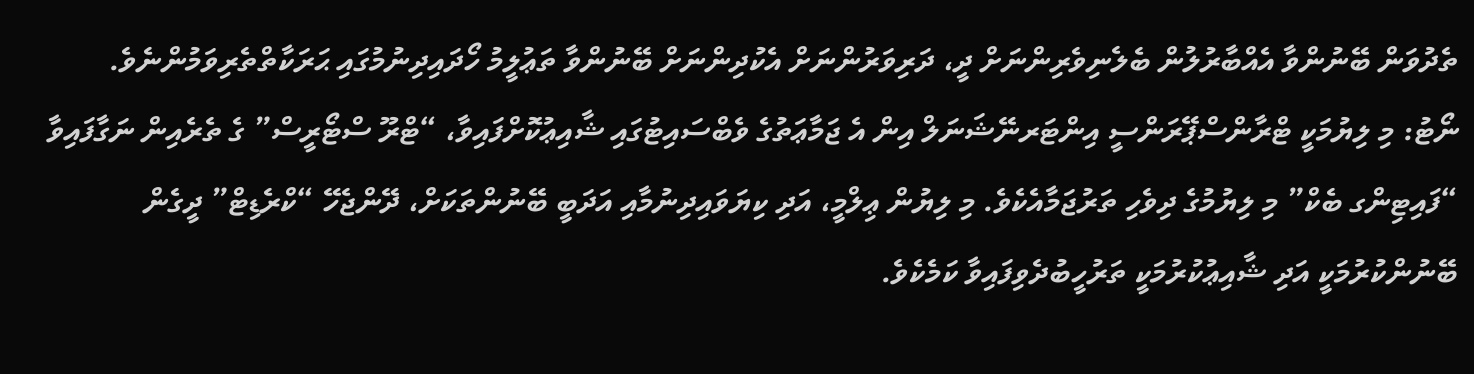ތެދުވަން ބޭނުންވާ އެއްބާރުލުން ބެލެނިވެރިންނަށް ދީ، ދަރިވަރުންނަށް އެކުދިންނަށް ބޭނުންވާ ތަޢުލީމު ހޯދައިދިނުމުގައި ޙަރަކާތްތެރިވަމުންނެވެ.
ނޯޓު: މި ލިޔުމަކީ ޓްރާންސްޕޭރަންސީ އިންޓަރނޭޝަނަލް އިން އެ ޖަމާޢަތުގެ ވެބްސައިޓުގައި ޝާއިޢުކޮށްފައިވާ، “ޓްރޫ ސްޓޯރީސް” ގެ ތެރެއިން ނަގާފައިވާ “ފައިޓިންގ ބެކް” މި ލިޔުމުގެ ދިވެހި ތަރުޖަމާއެކެވެ. މި ލިޔުން ޢިލްމީ، އަދި ކިޔަވައިދިނުމާއި އަދަބީ ބޭނުންތަކަށް، ދޭންޖެހޭ “ކްރެޑިޓް” ދީގެން ބޭނުންކުރުމަކީ އަދި ޝާއިޢުކުރުމަކީ ތަރުހީބުދެވިފައިވާ ކަމެކެވެ.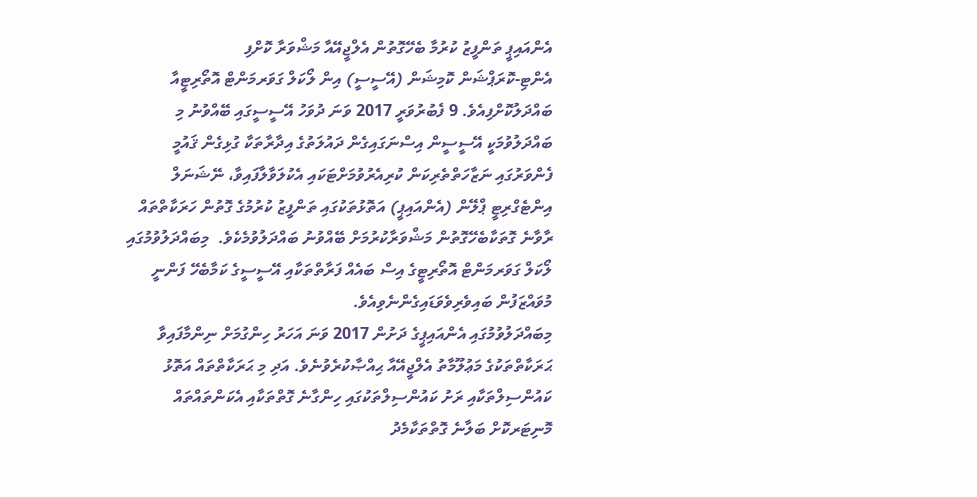އެންއައިޕީ ތަންފީޒު ކުރުމާ ބެހޭގޮތުން އެލްޖީއޭއާ މަޝްވަރާ ކޮށްފި
އެންޓި-ކޮރަޕްޝަން ކޮމިޝަން (އޭސީސީ) އިން ލޯކަލް ގަވަރމަންޓް އޮތޯރިޓީއާ ބައްދަލުކޮށްފިއެވެ. 9 ފެބުރުވަރީ 2017 ވަނަ ދުވަހު އޭސީސީގައި ބޭއްވުނު މި ބައްދަލުވުމަކީ އޭސީސީން އިސްނަގައިގެން ދައުލަތުގެ އިދާރާތަކާ ގުޅިގެން ޤައުމީ ފެންވަރުގައި ނަޒާހަތްތެރިކަން ކުރިއެރުވުމަށްޓަކައި އެކުލަވާލާފައިވާ، ނޭޝަނަލް އިންޓެގްރިޓީ ޕްލޭން (އެންއައިޕީ) އަތޮޅުތަކުގައި ތަންފީޒު ކުރުމުގެ ގޮތުން ހަރަކާތްތައް ރާވާނެ ގޮތަކާބެހޭގޮތުން މަޝްވަރާކުރުމަށް ބޭއްވުނު ބައްދަލުވުމެކެވެ.  މިބައްދަލުވުމުގައި ލޯކަލް ގަވަރމަންޓް އޮތޯރިޓީގެ އިސް ބައެއް ފަރާތްތަކާއި އޭސީސީގެ ކަމާބެހޭ ފަންނީ މުވައްޒަފުން ބައިވެރިވެވަޑައިގެންނެވިއެވެ.
މިބައްދަލުވުމުގައި އެންއައިޕީގެ ދަށުން 2017 ވަނަ އަހަރު ހިންގުމަށް ނިންމާފައިވާ ޙަރަކާތްތަކުގެ މަޢުލޫމާތު އެލްޖީއޭއާ ޙިއްޞާކުރެވުނެވެ. އަދި މި ޙަރަކާތްތައް އަތޮޅު ކައުންސިލްތަކާއި ރަށު ކައުންސިލްތަކުގައި ހިންގާނެ ގޮތްތަކާއި އެކަންތައްތައް މޮނިޓަރކޮށް ބަލާނެ ގޮތްތަކާމެދު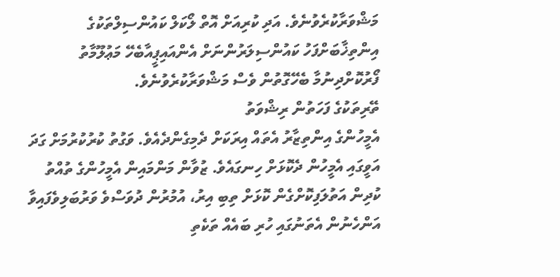މަޝްވަރާކުރެވުނެވެ. އަދި ކުރިއަށް އޮތް ލޯކަލް ކައުންސިލްތަކުގެ އިންތިޚާބަށްފަހު ކައުންސިލަރުންނަށް އެންއައިޕީއާބެހޭ މަޢުލޫމާތު ފޯރުކޮށްދިނުމާ ބެހޭގޮތުން ވެސް މަޝްވަރާކުރެވުނެވެ.
ތޭރިތަކުގެ ފަހަތުން ރިޝްވަތު
އެމީހުންގެ އިންތިޒާރު އެތައް އިރަކަށް ދެމިގެންދެއެވެ. ވަގުތު ކުރުކުރުމަށް ގަދަ އަވީގައި އެމީހުން ދެކޮޅަށް ހިނގައެވެ. ޒުވާން މަންމައިން އެމީހުންގެ ތުއްތު ކުދިން އަތުލަފިކޮށްގެން ކޮޅަށް ތިބި އިރު، އުމުރުން ދުވަސްވެ ވަރުބަލިވެފައިވާ އަންހެނުން އެތަނުގައި ހުރި ބައެއް ތަކެތި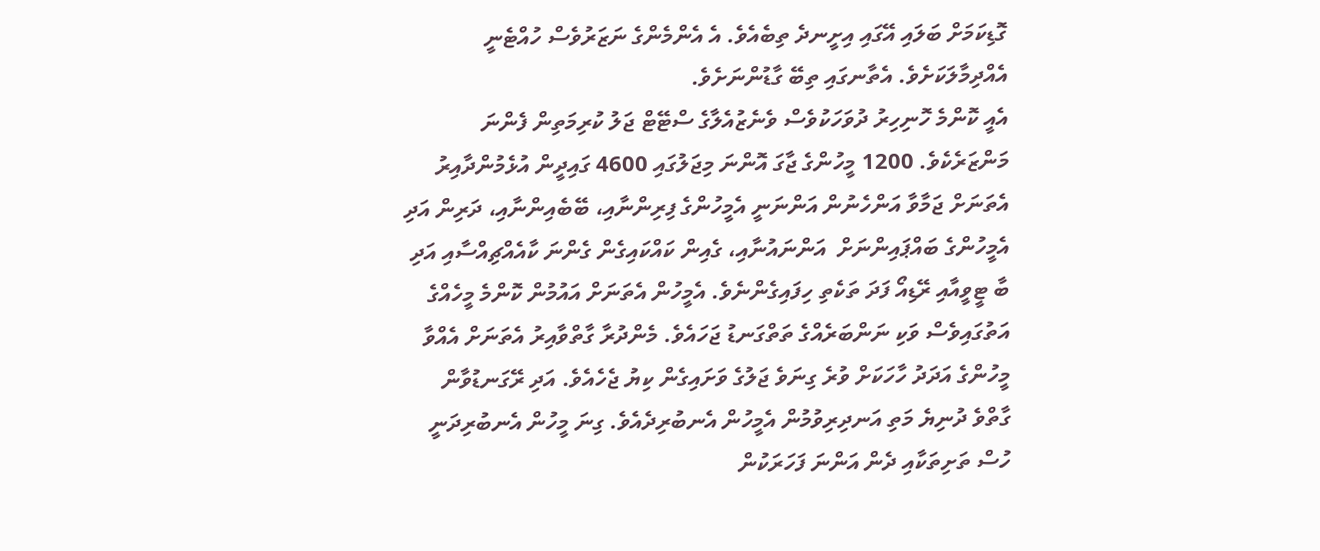ގޮޑިކަމަށް ބަލައި އޭގައި އިށީނދެ ތިބެއެވެ. އެ އެންމެންގެ ނަޒަރުވެސް ހުއްޓެނީ އެއްދިމާލަކަށެވެ. އެތާނގައި ތިބޭ ގާޑުންނަށެވެ.
އެއީ ކޮންމެ ހޮނިހިރު ދުވަހަކުވެސް ވެނެޒުއެލާގެ ސްޓޭޓް ޖަލު ކުރިމަތިން ފެންނަ މަންޒަރެކެވެ. 1200 މީހުންގެ ޖާގަ އޮންނަ މިޖަލުގައި 4600 ގައިދީން އުޅެމުންދާއިރު އެތަނަށް ޖަމާވާ އަންހެނުން އަންނަނީ އެމީހުންގެ ފިރިންނާއި، ބޭބެއިންނާއި، ދަރިން އަދި އެމީހުންގެ ބައްޕައިންނަށް  އަންނައުނާއި، ގެއިން ކައްކައިގެން ގެންނަ ކާއެއްޗިއްސާއި އަދި ބާ ޓީވީއާއި ރޭޑިއޯ ފަދަ ތަކެތި ހިފައިގެންނެވެ. އެމީހުން އެތަނަށް އައުމުން ކޮންމެ މީހެއްގެ އަތުގައިވެސް ވަކި ނަންބަރެއްގެ ތަތްގަނޑު ޖަހައެވެ. މެންދުރާ ގާތްވާއިރު އެތަނަށް އެއްވާ މީހުންގެ އަދަދު ހާހަކަށް ވުރެ ގިނަވެ ޖަލުގެ ވަށައިގެން ކިޔު ޖެހެއެވެ. އަދި ރޭގަނޑުވާން ގާތްވެ ދުނިޔެ މަތި އަނދިރިވުމުން އެމީހުން އެނބުރިދެއެވެ. ގިނަ މީހުން އެނބުރިދަނީ ހުސް ތަށިތަކާއި ދެން އަންނަ ފަހަރަކުން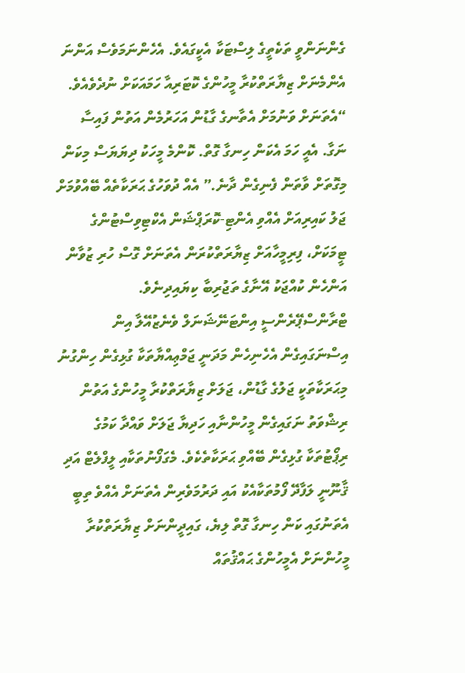ގެންނަންވީ ތަކެތީގެ ލިސްޓަކާ އެކީގައެވެ. އެހެންނަމަވެސް އަންނަ އެންމެނަށް ޒިޔާރަތްކުރާ މީހުންގެ ކޮޓަރިއާ ހަމައަކަށް ނުދެވެއެވެ.
“އެތަނަށް ވަނުމަށް އެތާނގެ ގާޑުން އަހަރުމެން އަތުން ފައިސާ ނަގާ. އެއީ ހަމަ އެކަން ހިނގާ ގޮތް. ކޮންމެ މީހަކު ދިޔަޔަސް މިކަން މިގޮތަށް ވާތަން ފެނިގެން ދާނެ.” އެއް ދުވަހުގެ ޙަރަކާތެއް ބޭއްވުމަށް ޖަލު ކައިރިއަށް އެއްވި އެންޓި-ކޮރަޕްޝަން އެކްޓިވިސްޓުންގެ ޓީމަކަށް، ފިރިމީހާއަށް ޒިޔާރަތްކުރަން އެތަނަށް ގޮސް ހުރި ޒުވާން އަންހެން ކުއްޖަކު އޭނާގެ ތަޖުރިބާ ކިޔައިދިނެވެ. ޓްރާންސްޕޭރެންސީ އިންޓަނޭޝަނަލް ވެނެޒުއޭލާ އިން އިސްނަގައިގެން އެހެނިހެން މަދަނީ ޖަމްޢިއްޔާތަކާ ގުޅިގެން ހިންގުނު މިޙަރަކާތަކީ ޖަލުގެ ގާޑުން، ޖަލަށް ޒިޔާރަތްކުރާ މީހުންގެ އަތުން ރިޝްވަތު ނަގައިގެން މީހުންނާއި ހަދިޔާ ޖަލަށް ވައްދާ ކަމުގެ ރިޕޯޓުތަކާ ގުޅިގެން ބޭއްވި ޙަރަކާތެކެވެ. މެގަފޯނުތަކާއި ލީފްލެޓް އަދި ޤާނޫނީ ލަފާދޭ ފޯމުތަކާއެކު އައި ދަރުމަވެރިން އެތަނަށް އެއްވެ ތިބީ އެތަނުގައި ކަން ހިނގާ ގޮތް ލިޔެ، ގައިދީންނަށް ޒިޔާރަތްކުރާ މީހުންނަށް އެމީހުންގެ ޙައްޤުތައް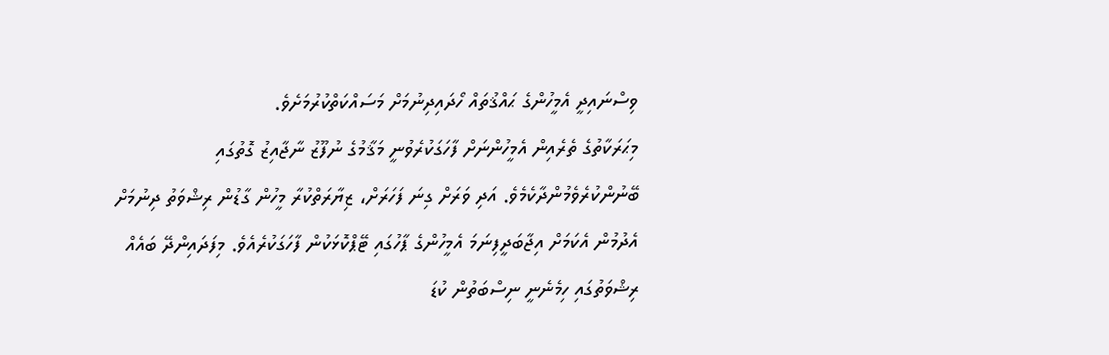ވިސްނައިދީ އެމީހުންގެ ޙައްޤުތައް ހޯދައިދިނުމަށް މަސައްކަތްކުރުމަށެވެ.
މިޙަރަކާތުގެ ތެރެއިން އެމީހުންނަށް ފާހަގަކުރެވުނީ މަޤާމުގެ ނުފޫޒު ނާޖާއިޒު ގޮތުގައި ބޭނުންކުރެވެމުންދާކެމެވެ. އަދި ވަރަށް ގިނަ ފަހަރަށް، ޒިޔާރަތްކުރާ މީހުން ގާޑުން ރިޝްވަތު ދިނުމަށް އެދުމުން އެކަމަށް އިޖާބަދީފިނަމަ އެމީހުންގެ ޕާހުގައި ޓޭޕްކޮޅަކުން ފާހަގަކުރެއެވެ. މިފަދައިންދޭ ބައެއް ރިޝްވަތުގައި ހިމެނެނީ ނިސްބަތުން ކުޑަ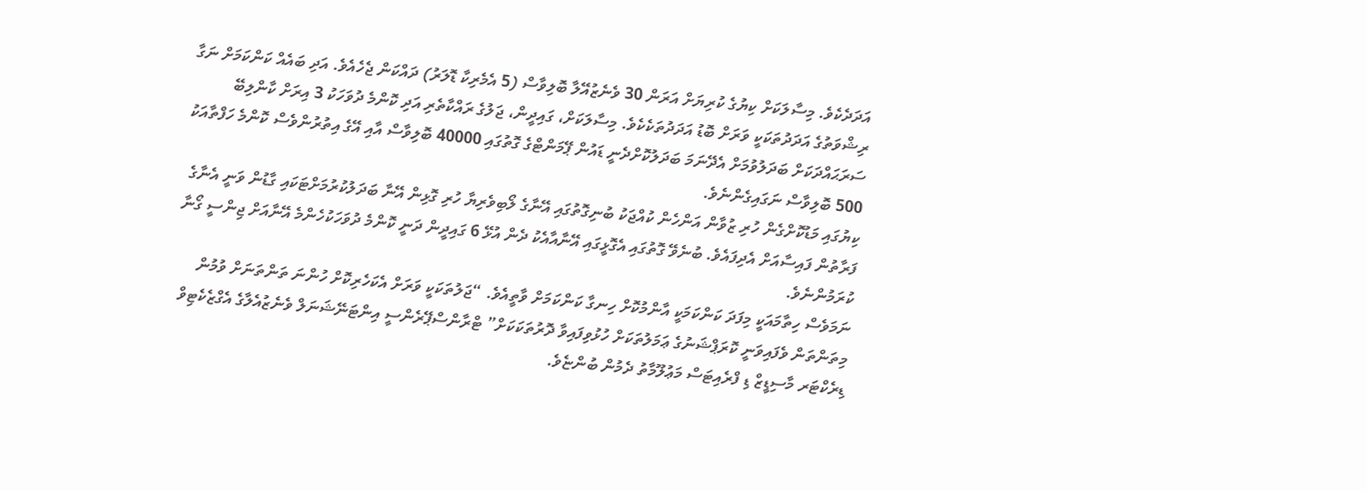އަދަދެކެވެ. މިސާލަކަށް ކިޔުގެ ކުރިޔަށް އަރަން 30 ވެނެޒުއޭލާ ބޮލިވާސް (5 އެމެރިކާ ޑޮލަރު) ދައްކަން ޖެހެއެވެ. އަދި ބައެއް ކަންކަމަށް ނަގާ ރިޝްވަތުގެ އަދަދުތަކަކީ ވަރަށް ބޮޑު އަދަދުތަކެކެވެ. މިސާލަކަށް، ގައިދީން، ޖަލުގެ ރައްކާތެރި އަދި ކޮންމެ ދުވަހަކު 3 އިރަށް ކާންލިބޭ ސަރަޙައްދަކަށް ބަދަލުވުމަށް އެދޭނަމަ ބަދަލުކޮށްދެނީ ޑައުން ޕޭމަންޓްގެ ގޮތުގައި 40000 ބޮލިވާސް އާއި އޭގެ އިތުރުންވެސް ކޮންމެ ހަފްތާއަކު 500 ބޮލިވާސް ނަގައިގެންނެވެ.
ކިޔުގައި މަޑުކޮށްގެން ހުރި ޒުވާން އަންހެން ކުއްޖަކު ބުނިގޮތުގައި އޭނާގެ ލޯބިވެރިޔާ ހުރި ގޮޅިން އޭނާ ބަދަލުކުރުމަށްޓަކައި ގާޑުން ވަނީ އެނާގެ ފަރާތުން ފައިސާއަށް އެދިފައެވެ. ބުނެވޭ ގޮތުގައި އެގޮޅީގައި އޭނާއާއެކު ދެން އުޅޭ 6 ގައިދީން ދަނީ ކޮންމެ ދުވަހަކުހެންމެ އޭނާއަށް ޖިންސީ ގޯނާ ކުރަމުންނެވެ.
ނަމަވެސް ހިތާމައަކީ މިފަދަ ކަންކަމަކީ އާންމުކޮށް ހިނގާ ކަންކަމަށް ވާތީއެވެ. “ޖަލުތަކަކީ ވަރަށް އެކަހެރިކޮށް ހުންނަ ތަންތަނަށް ވުމުން މިތަންތަން ވެފައިވަނީ ކޮރަޕްޝަނުގެ ޢަމަލުތަކަށް ހުޅުވިފައިވާ ދޮރުތަކަކަށް” ޓްރާންސްޕޭރެންސީ އިންޓަނޭޝަނަލް ވެނެޒުއެލާގެ އެގްޒެކެޓިވް ޑިރެކްޓަރ މާސިޑީޒް ޑި ފްރެއިޓަސް މަޢުލޫމާތު ދެމުން ބުންޏެވެ.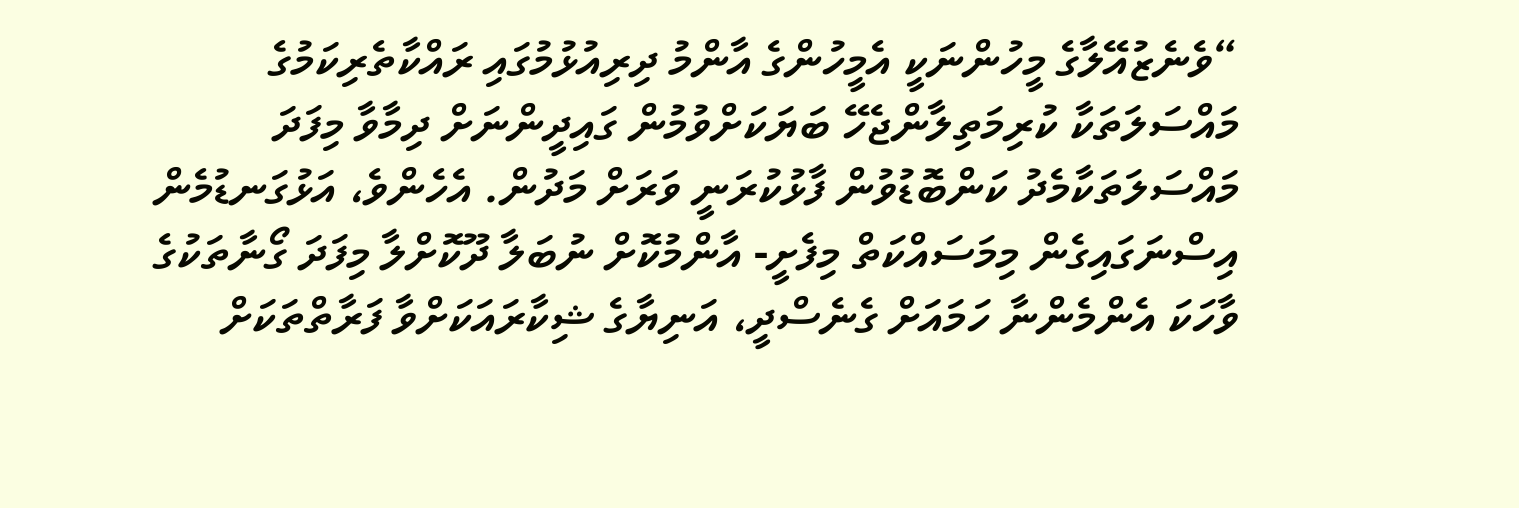“ވެނެޒުއޭލާގެ މީހުންނަކީ އެމީހުންގެ އާންމު ދިރިއުޅުމުގައި ރައްކާތެރިކަމުގެ މައްސަލަތަކާ ކުރިމަތިލާންޖެހޭ ބަޔަކަށްވުމުން ގައިދީންނަށް ދިމާވާ މިފަދަ މައްސަލަތަކާމެދު ކަންބޮޑުވުން ފާޅުކުރަނީ ވަރަށް މަދުން. އެހެންވެ، އަޅުގަނޑުމެން އިސްނަގައިގެން މިމަސައްކަތް މިފެށީ- އާންމުކޮށް ނުބަލާ ދޫކޮށްލާ މިފަދަ ގޯނާތަކުގެ ވާހަކަ އެންމެންނާ ހަމައަށް ގެނެސްދީ، އަނިޔާގެ ޝިކާރައަކަށްވާ ފަރާތްތަކަށް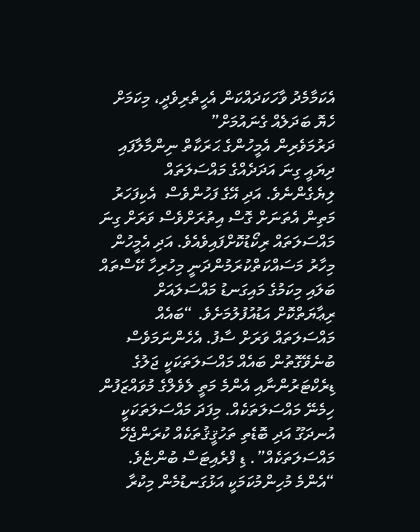އެކަމާމެދު ވާހަކަދައްކަން އެހީތެރިވެދީ، މިކަމަށް ހެޔޮ ބަދަލެއް ގެނައުމަށް”
ދަރުމަވެރިން އެމީހުންގެ ޙަރަކާތް ނިންމާލާފައި ދިޔައީ ގިނަ އަދަދެއްގެ މައްސަލަތައް ލިޔެގެންނެވެ. އަދި އޭގެ ފަހުންވެސް  އެކިފަހަރު މަތިން އެތަނަށް ގޮސް އިތުރަށްވެސް ވަރަށް ގިނަ މައްސަލަތައް ރިކޯޑުކޮށްފައިވެއެވެ. އަދި އެމީހުން މިހާރު މަސައްކަތްކުރަމުންދަނީ މިހުރިހާ ކޭސްތައް ބަލައި މިކަމުގެ މައިގަނޑު މައްސަލައަށް ރިޢާޔަތްކޮށް އަޑުއުފުލުމަށެވެ. “ބައެއް މައްސަލަތައް ވަރަށް ސާފު. އެހެންނަމަވެސް ބުނެވޭގޮތުން ބައެއް މައްސަލަތަކަކީ ޖަލުގެ ޑިރެކްޓަރުންނާއި އެންމެ މަތީ ލެވެލްގެ މުވައްޒަފުން ހިމެނޭ މައްސަލަތަކެއް. މިފަދަ މައްސަލަތަކަކީ އުނދަގޫ އަދި ބޮޑެތި ތަހުޤީޤުތަކެއް ކުރަންޖެހޭ މައްސަލަތަކެއް”. ޑި ފްރެއިޓަސް ބުންޏެވެ. “އެންމެ މުހިންމުކަމަކީ އަޅުގަނޑުމެން މިކުރާ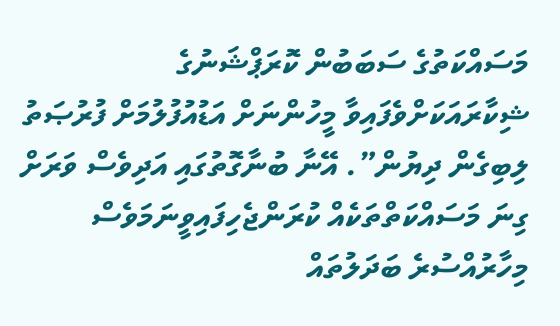މަސައްކަތުގެ ސަބަބުން ކޮރަޕްޝަނުގެ ޝިކާރައަކަށްވެފައިވާ މީހުންނަށް އަޑުއުފުލުމަށް ފުރުޞަތު ލިބިގެން ދިޔުން”. އޭނާ ބުނާގޮތުގައި އަދިވެސް ވަރަށް ގިނަ މަސައްކަތްތަކެއް ކުރަންޖެހިފައިވީނަމަވެސް މިހާރުއްސުރެ ބަދަލުތައް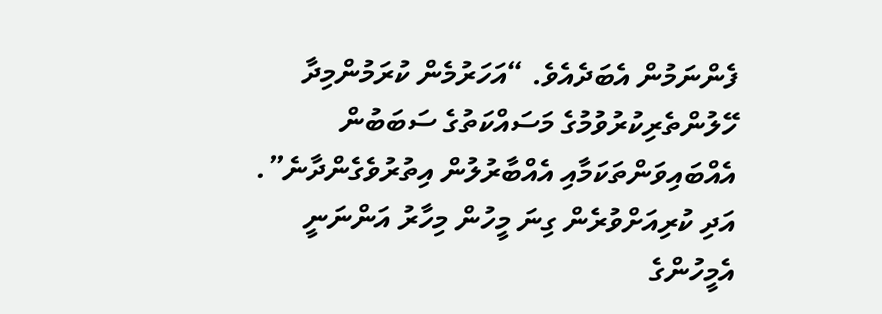ފެންނަމުން އެބަދެއެވެ. “އަހަރުމެން ކުރަމުންމިދާ ހޭލުންތެރިކުރުވުމުގެ މަސައްކަތުގެ ސަބަބުން އެއްބައިވަންތަކަމާއި އެއްބާރުލުން އިތުރުވެގެންދާނެ”. އަދި ކުރިއަށްވުރެން ގިނަ މީހުން މިހާރު އަންނަނީ އެމީހުންގެ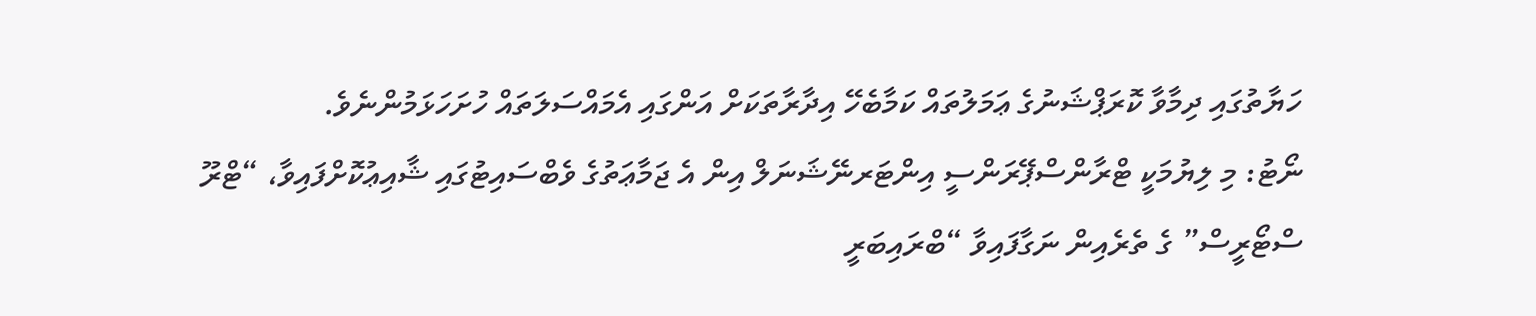ހަޔާތުގައި ދިމާވާ ކޮރަޕްޝަނުގެ ޢަމަލުތައް ކަމާބެހޭ އިދާރާތަކަށް އަންގައި އެމައްސަލަތައް ހުށަހަޅަމުންނެވެ.
ނޯޓު: މި ލިޔުމަކީ ޓްރާންސްޕޭރަންސީ އިންޓަރނޭޝަނަލް އިން އެ ޖަމާޢަތުގެ ވެބްސައިޓުގައި ޝާއިޢުކޮށްފައިވާ، “ޓްރޫ ސްޓޯރީސް” ގެ ތެރެއިން ނަގާފައިވާ “ބްރައިބަރީ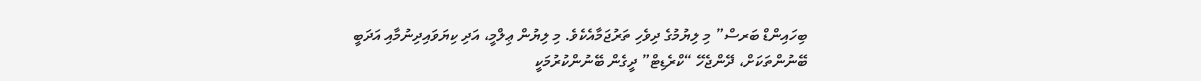ބިހައިންޑް ބަރސް” މި ލިޔުމުގެ ދިވެހި ތަރުޖަމާއެކެވެ. މި ލިޔުން ޢިލްމީ، އަދި ކިޔަވައިދިނުމާއި އަދަބީ ބޭނުންތަކަށް، ދޭންޖެހޭ “ކްރެޑިޓް” ދީގެން ބޭނުންކުރުމަކީ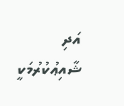އަދި ޝާއިޢުކުރުމަކީ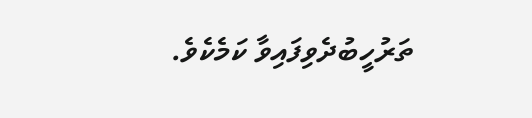ތަރުހީބުދެވިފައިވާ ކަމެކެވެ.